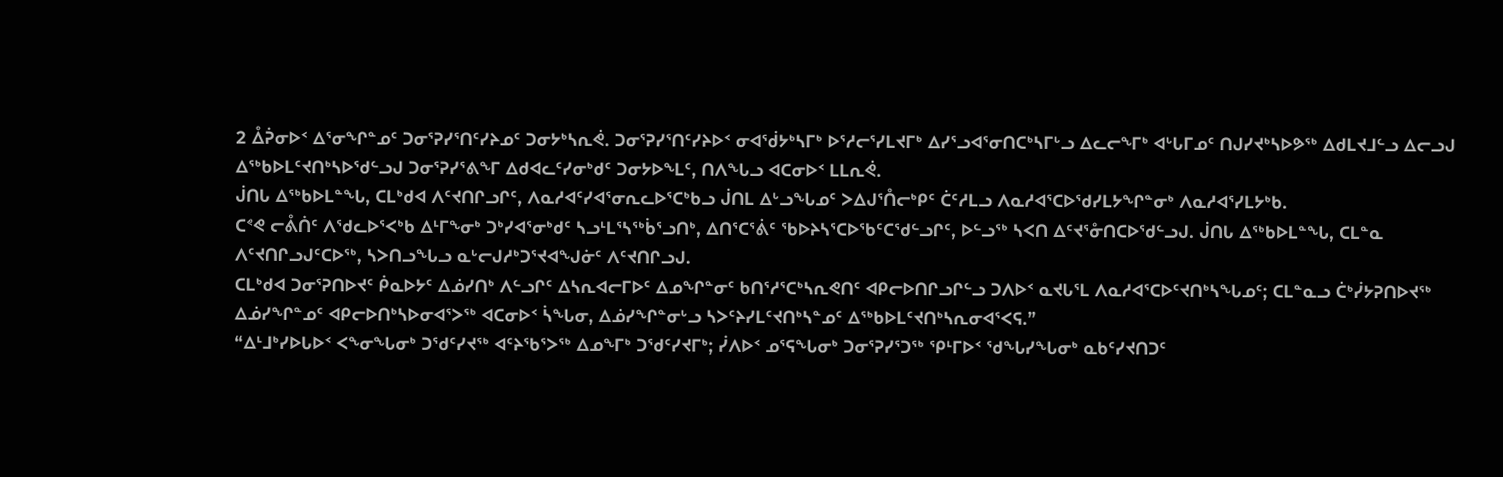2 ᐂᕉᓂᐅᑉ ᐃᕐᓂᖏᓐᓄᑦ ᑐᓂᕐᕈᓯᕐᑎᑦᓯᔨᓄᑦ ᑐᓂᔭᒃᓴᕆᕚ. ᑐᓂᕐᕈᓯᕐᑎᑦᓯᔨᐅᑉ ᓂᐊᖂᔭᒃᓴᒥᒃ ᐅᕐᓱᓕᕐᓯᒪᔪᒥᒃ ᐃᓯᕐᓗᐊᕐᓂᑎᑕᒃᓴᒥᒡᓗ ᐃᓚᓕᖕᒥᒃ ᐊᒡᒐᒥᓄᑦ ᑎᒍᓯᔪᒃᓴᐅᕗᖅ ᐃᑯᒪᔪᒧᓪᓗ ᐃᓕᓗᒍ ᐃᖅᑲᐅᒪᑦᔪᑎᒃᓴᐅᖁᓪᓗᒍ ᑐᓂᕐᕈᓯᕐᕕᖕᒥ ᐃᑯᐊᓚᑦᓯᓂᒃᑯᑦ ᑐᓂᔭᐅᖕᒪᑦ, ᑎᐱᖓᓗ ᐊᑕᓂᐅᑉ ᒪᒪᕆᕚ.
ᒎᑎᒐ ᐃᖅᑲᐅᒪᓐᖓ, ᑕᒪᒃᑯᐊ ᐱᑦᔪᑎᒋᓗᒋᑦ, ᐱᓇᓱᐊᑦᓯᐊᕐᓂᕆᓚᐅᕐᑕᒃᑲᓗ ᒎᑎᒪ ᐃᒡᓗᖓᓄᑦ ᐳᐃᒍᕐᑍᓕᒃᑭᑦ ᑖᑦᓱᒪᓗ ᐱᓇᓱᐊᕐᑕᐅᖁᓯᒪᔭᖏᓐᓂᒃ ᐱᓇᓱᐊᕐᓯᒪᔭᒃᑲ.
ᑕᕝᕙ ᓕᕔᑏᑦ ᐱᖁᓚᐅᕐᐸᒃᑲ ᐃᒻᒥᖕᓂᒃ ᑐᒃᓯᐊᕐᓂᒃᑯᑦ ᓴᓗᒻᒪᕐᓴᖅᑳᕐᓗᑎᒃ, ᐃᑎᕐᑕᕐᕖᑦ ᖃᐅᔨᓴᕐᑕᐅᖃᑦᑕᖁᓪᓗᒋᑦ, ᐅᓪᓗᖅ ᓴᐸᑎ ᐃᑦᔪᕐᓁᑎᑕᐅᖁᓪᓗᒍ. ᒎᑎᒐ ᐃᖅᑲᐅᒪᓐᖓ, ᑕᒪᓐᓇ ᐱᑦᔪᑎᒋᓗᒍᑦᑕᐅᖅ, ᓴᐳᑎᓗᖓᓗ ᓇᒡᓕᒍᓱᒃᑐᕐᔪᐊᖑᓃᑦ ᐱᑦᔪᑎᒋᓗᒍ.
ᑕᒪᒃᑯᐊ ᑐᓂᕐᕈᑎᐅᔪᑦ ᑮᓇᐅᔭᑦ ᐃᓅᓯᑎᒃ ᐱᓪᓗᒋᑦ ᐃᓴᕆᐊᓕᒥᐅᑦ ᐃᓄᖏᓐᓂᑦ ᑲᑎᕐᓱᕐᑕᒃᓴᕆᕙᑎᑦ ᐊᑭᓕᐅᑎᒋᓗᒋᓪᓗ ᑐᐱᐅᑉ ᓇᔪᒐᕐᒪ ᐱᓇᓱᐊᕐᑕᐅᑦᔪᑎᒃᓴᖓᓄᑦ; ᑕᒪᓐᓇᓗ ᑖᒃᓰᔭᕈᑎᐅᔪᖅ ᐃᓅᓯᖏᓐᓄᑦ ᐊᑭᓕᐅᑎᒃᓴᐅᓂᐊᕐᐳᖅ ᐊᑕᓂᐅᑉ ᓵᖓᓂ, ᐃᓅᓯᖏᓐᓂᒡᓗ ᓴᐳᑦᔨᓯᒪᑦᔪᑎᒃᓴᓐᓄᑦ ᐃᖅᑲᐅᒪᑦᔪᑎᒃᓴᕆᓂᐊᕐᐸᕋ.”
“ᐃᒻᒧᒃᓯᐅᒐᐅᑉ ᐸᖕᓂᖓᓂᒃ ᑐᖁᑦᓯᔪᖅ ᐊᑦᔨᖃᕐᐳᖅ ᐃᓄᖕᒥᒃ ᑐᖁᑦᓯᔪᒥᒃ; ᓰᐱᐅᑉ ᓄᕐᕋᖓᓂᒃ ᑐᓂᕐᕈᓯᕐᑐᖅ ᕿᒻᒥᐅᑉ ᖁᖓᓯᖓᓂᒃ ᓇᑲᑦᓯᔪᑎᑐᑦ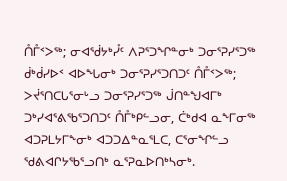ᑍᒤᑉᐳᖅ; ᓂᐊᖂᔭᒃᓮᑦ ᐱᕈᕐᑐᖏᓐᓂᒃ ᑐᓂᕐᕈᓯᕐᑐᖅ ᑰᒃᑰᓯᐅᑉ ᐊᐅᖓᓂᒃ ᑐᓂᕐᕈᓯᕐᑐᑎᑐᑦ ᑍᒤᑉᐳᖅ; ᐳᔫᕐᑎᑕᒐᕐᓂᒡᓗ ᑐᓂᕐᕈᓯᕐᑐᖅ ᒎᑎᓐᖑᐊᒥᒃ ᑐᒃᓯᐊᕐᕕᖃᕐᑐᑎᑐᑦ ᑍᒤᒃᑭᓪᓗᓂ, ᑖᒃᑯᐊ ᓇᖕᒥᓂᖅ ᐊᑐᕈᒪᔭᒥᖕᓂᒃ ᐊᑐᑐᐃᓐᓇᕐᒪᑕ, ᑕᕐᓂᖏᓪᓗ ᖁᕕᐊᒋᔭᖃᕐᓗᑎᒃ ᓇᕐᕈᓇᐅᑎᒃᓴᓂᒃ.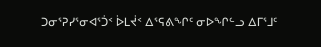ᑐᓂᕐᕈᓯᕐᓂᐊᕐᑑᑉ ᐆᒪᔫᑉ ᐃᕐᕋᕕᖏᑦ ᓂᐅᖏᓪᓗ ᐃᒥᕐᒧᑦ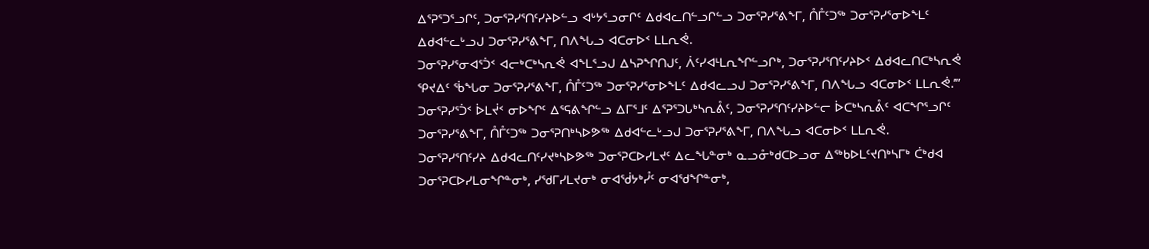ᐃᕐᕈᕐᑐᕐᓗᒋᑦ, ᑐᓂᕐᕈᓯᕐᑎᑦᓯᔨᐅᓪᓗ ᐊᒡᔭᕐᓗᓂᒋᑦ ᐃᑯᐊᓚᑎᓪᓗᒋᓪᓗ ᑐᓂᕐᕈᓯᕐᕕᖕᒥ, ᑍᒤᑦᑐᖅ ᑐᓂᕐᕈᓯᕐᓂᐅᖕᒪᑦ ᐃᑯᐊᓪᓚᒡᓗᒍ ᑐᓂᕐᕈᓯᕐᕕᖕᒥ, ᑎᐱᖓᓗ ᐊᑕᓂᐅᑉ ᒪᒪᕆᕚ.
ᑐᓂᕐᕈᓯᕐᓂᐊᕐᑑᑉ ᐊᓕᒃᑕᒃᓴᕆᕚ ᐊᖕᒪᕐᓗᒍ ᐃᓴᕈᖏᑎᒍᑦ, ᐲᑦᓯᐊᒻᒪᕆᖏᓪᓗᒋᒃ, ᑐᓂᕐᕈᓯᕐᑎᑦᓯᔨᐅᑉ ᐃᑯᐊᓚᑎᑕᒃᓴᕆᕚ ᕿᔪᐃᑦ ᖄᖓᓂ ᑐᓂᕐᕈᓯᕐᕕᖕᒥ, ᑍᒤᑦᑐᖅ ᑐᓂᕐᕈᓯᕐᓂᐅᖕᒪᑦ ᐃᑯᐊᓚᓗᒍ ᑐᓂᕐᕈᓯᕐᕕᖕᒥ, ᑎᐱᖓᓗ ᐊᑕᓂᐅᑉ ᒪᒪᕆᕚ.’”
ᑐᓂᕐᕈᓯᕐᑑᑉ ᐆᒪᔫᑉ ᓂᐅᖏᑦ ᐃᕐᕋᕕᖏᓪᓗ ᐃᒥᕐᒧᑦ ᐃᕐᕈᕐᑐᒐᒃᓴᕆᕔᑦ, ᑐᓂᕐᕈᓯᕐᑎᑦᓯᔨᐅᓪᓕ ᐆᑕᒃᓴᕆᕔᑦ ᐊᑕᖏᕐᓗᒋᑦ ᑐᓂᕐᕈᓯᕐᕕᖕᒥ, ᑍᒤᑦᑐᖅ ᑐᓂᕐᕈᑎᒃᓴᐅᕗᖅ ᐃᑯᐊᓪᓚᒡᓗᒍ ᑐᓂᕐᕈᓯᕐᕕᖕᒥ, ᑎᐱᖓᓗ ᐊᑕᓂᐅᑉ ᒪᒪᕆᕚ.
ᑐᓂᕐᕈᓯᕐᑎᑦᓯᔨ ᐃᑯᐊᓚᑎᑦᓯᔪᒃᓴᐅᕗᖅ ᑐᓂᕐᕈᑕᐅᓯᒪᔪᑦ ᐃᓚᖓᓐᓂᒃ ᓇᓗᓁᒃᑯᑕᐅᓗᓂ ᐃᖅᑲᐅᒪᑦᔪᑎᒃᓴᒥᒃ ᑖᒃᑯᐊ ᑐᓂᕐᕈᑕᐅᓯᒪᓂᖏᓐᓂᒃ, ᓯᖁᒥᓯᒪᔪᓂᒃ ᓂᐊᖂᔭᒃᓮᑦ ᓂᐊᖁᖏᓐᓂᒃ,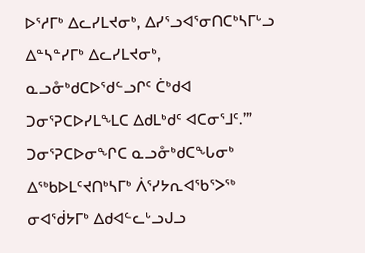ᐅᕐᓱᒥᒃ ᐃᓚᓯᒪᔪᓂᒃ, ᐃᓯᕐᓗᐊᕐᓂᑎᑕᒃᓴᒥᒡᓗ ᐃᓐᓴᓐᓯᒥᒃ ᐃᓚᓯᒪᔪᓂᒃ, ᓇᓗᓁᒃᑯᑕᐅᖁᓪᓗᒋᑦ ᑖᒃᑯᐊ ᑐᓂᕐᕈᑕᐅᓯᒪᖕᒪᑕ ᐃᑯᒪᒃᑯᑦ ᐊᑕᓂᕐᒧᑦ.’”
ᑐᓂᕐᕈᑕᐅᓂᖏᑕ ᓇᓗᓁᒃᑯᑕᖓᓂᒃ ᐃᖅᑲᐅᒪᑦᔪᑎᒃᓴᒥᒃ ᐲᕐᓯᔭᕆᐊᖃᕐᐳᖅ ᓂᐊᖂᔭᒥᒃ ᐃᑯᐊᓪᓚᒡᓗᒍᓗ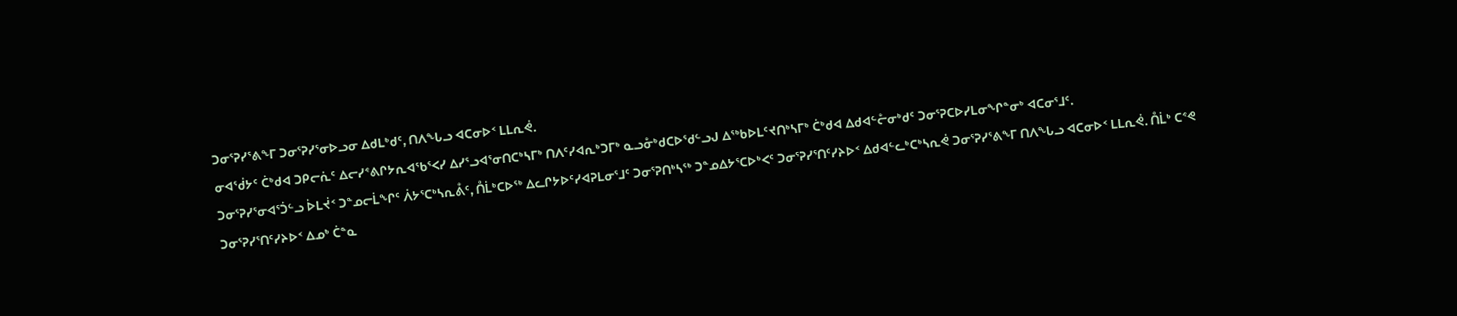ᑐᓂᕐᕈᓯᕐᕕᖕᒥ ᑐᓂᕐᕈᓯᕐᓂᐅᓗᓂ ᐃᑯᒪᒃᑯᑦ, ᑎᐱᖓᓗ ᐊᑕᓂᐅᑉ ᒪᒪᕆᕚ.
ᓂᐊᖂᔭᑦ ᑖᒃᑯᐊ ᑐᑭᓕᕇᑦ ᐃᓕᓯᕝᕕᒋᔭᕆᐊᖃᕐᐸᓯ ᐃᓯᕐᓗᐊᕐᓂᑎᑕᒃᓴᒥᒃ ᑎᐱᑦᓯᐊᕆᒃᑐᒥᒃ ᓇᓗᓁᒃᑯᑕᐅᖁᓪᓗᒍ ᐃᖅᑲᐅᒪᑦᔪᑎᒃᓴᒥᒃ ᑖᒃᑯᐊ ᐃᑯᐊᓪᓔᓂᒃᑯᑦ ᑐᓂᕐᕈᑕᐅᓯᒪᓂᖏᓐᓂᒃ ᐊᑕᓂᕐᒧᑦ.
ᑐᓂᕐᕈᓯᕐᓂᐊᕐᑑᓪᓗ ᐆᒪᔫᑉ ᑐᓐᓄᓕᒫᖏᑦ ᐲᔭᕐᑕᒃᓴᕆᕔᑦ, ᑍᒫᒃᑕᐅᖅ ᐃᓚᒋᔭᐅᑦᓯᐊᕈᒪᓂᕐᒧᑦ ᑐᓂᕐᕈᑎᒃᓴᖅ ᑐᓐᓄᐃᔭᕐᑕᐅᒃᐸᑦ ᑐᓂᕐᕈᓯᕐᑎᑦᓯᔨᐅᑉ ᐃᑯᐊᓪᓚᒃᑕᒃᓴᕆᕚ ᑐᓂᕐᕈᓯᕐᕕᖕᒥ ᑎᐱᖓᓗ ᐊᑕᓂᐅᑉ ᒪᒪᕆᕚ. ᑍᒫᒃ ᑕᕝᕙ ᑐᓂᕐᕈᓯᕐᑎᑦᓯᔨᐅᑉ ᐃᓄᒃ ᑖᓐᓇ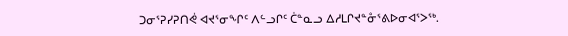ᑐᓂᕐᕈᓯᕈᑎᕚ ᐊᔪᕐᓂᖏᑦ ᐱᓪᓗᒋᑦ ᑖᓐᓇᓗ ᐃᓱᒪᒋᔪᓐᓁᕐᕕᐅᓂᐊᕐᐳᖅ.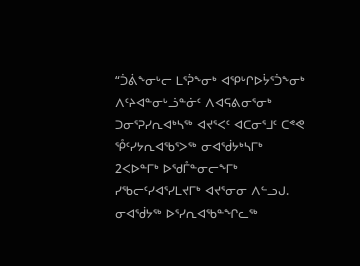“ᑑᕖᖕᓂᒡᓕ ᒪᕐᕉᖕᓂᒃ ᐊᕿᒡᒋᐅᔮᕐᑑᖕᓂᒃ ᐱᑦᔨᐊᓐᓂᒡᓘᓐᓃᑦ ᐱᐊᕋᕕᓂᕐᓂᒃ ᑐᓂᕐᕈᓯᕆᐊᒃᓴᖅ ᐊᔪᕐᐸᑦ ᐊᑕᓂᕐᒧᑦ ᑕᕝᕙ ᕾᑦᓯᔭᕆᐊᖃᕐᐳᖅ ᓂᐊᖂᔭᒃᓴᒥᒃ 2ᐸᐅᓐᒥᒃ ᐅᖁᒤᓐᓂᓕᖕᒥᒃ ᓯᖃᓕᑦᓯᐊᕐᓯᒪᔪᒥᒃ ᐊᔪᕐᓂᓂ ᐱᓪᓗᒍ. ᓂᐊᖂᔭᖅ ᐅᕐᓯᕆᐊᖃᓐᖏᓚᖅ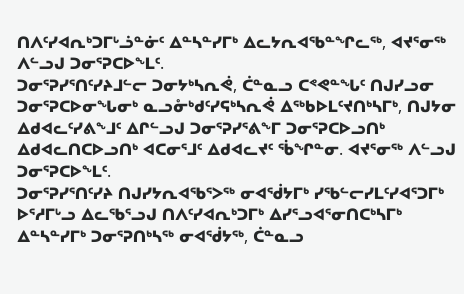ᑎᐱᑦᓯᐊᕆᒃᑐᒥᒡᓘᓐᓃᑦ ᐃᓐᓴᓐᓯᒥᒃ ᐃᓚᔭᕆᐊᖃᓐᖏᓚᖅ, ᐊᔪᕐᓂᖅ ᐱᓪᓗᒍ ᑐᓂᕐᕈᑕᐅᖕᒪᑦ.
ᑐᓂᕐᕈᓯᕐᑎᑦᓯᔨᒧᓪᓕ ᑐᓂᔭᒃᓴᕆᕚ, ᑖᓐᓇᓗ ᑕᕝᕙᓐᖓᑦ ᑎᒍᓯᓗᓂ ᑐᓂᕐᕈᑕᐅᓂᖓᓂᒃ ᓇᓗᓁᒃᑯᑦᓯᕋᒃᓴᕆᕚ ᐃᖅᑲᐅᒪᑦᔪᑎᒃᓴᒥᒃ, ᑎᒍᔭᓂ ᐃᑯᐊᓚᑦᓯᕕᖕᒧᑦ ᐃᒋᓪᓗᒍ ᑐᓂᕐᕈᓯᕐᕕᖕᒥ ᑐᓂᕐᕈᑕᐅᓗᑎᒃ ᐃᑯᐊᓚᑎᑕᐅᓗᑎᒃ ᐊᑕᓂᕐᒧᑦ ᐃᑯᐊᓚᔪᑦ ᖄᖏᓐᓂ. ᐊᔪᕐᓂᖅ ᐱᓪᓗᒍ ᑐᓂᕐᕈᑕᐅᖕᒪᑦ.
ᑐᓂᕐᕈᓯᕐᑎᑦᓯᔨ ᑎᒍᓯᔭᕆᐊᖃᕐᐳᖅ ᓂᐊᖂᔭᒥᒃ ᓯᖃᓪᓕᓯᒪᑦᓯᐊᕐᑐᒥᒃ ᐅᕐᓱᒥᒡᓗ ᐃᓚᖃᕐᓗᒍ ᑎᐱᑦᓯᐊᕆᒃᑐᒥᒃ ᐃᓯᕐᓗᐊᕐᓂᑎᑕᒃᓴᒥᒃ ᐃᓐᓴᓐᓯᒥᒃ ᑐᓂᕐᕈᑎᒃᓴᖅ ᓂᐊᖂᔭᖅ, ᑖᓐᓇᓗ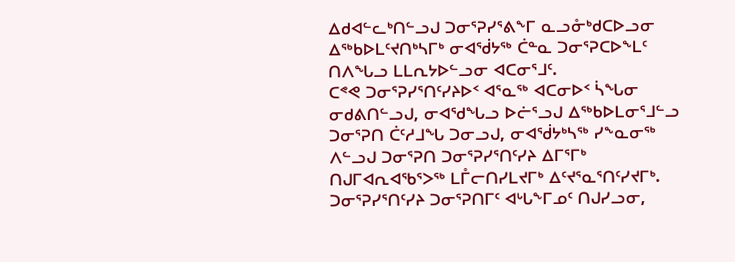ᐃᑯᐊᓪᓚᒃᑎᓪᓗᒍ ᑐᓂᕐᕈᓯᕐᕕᖕᒥ ᓇᓗᓁᒃᑯᑕᐅᓗᓂ ᐃᖅᑲᐅᒪᑦᔪᑎᒃᓴᒥᒃ ᓂᐊᖂᔭᖅ ᑖᓐᓇ ᑐᓂᕐᕈᑕᐅᖕᒪᑦ ᑎᐱᖓᓗ ᒪᒪᕆᔭᐅᓪᓗᓂ ᐊᑕᓂᕐᒧᑦ.
ᑕᕝᕙ ᑐᓂᕐᕈᓯᕐᑎᑦᓯᔨᐅᑉ ᐊᕐᓇᖅ ᐊᑕᓂᐅᑉ ᓵᖓᓂ ᓂᑯᕕᑎᓪᓗᒍ, ᓂᐊᖁᖓᓗ ᐅᓖᕐᓗᒍ ᐃᖅᑲᐅᒪᓂᕐᒧᓪᓗ ᑐᓂᕐᕈᑎ ᑖᑦᓱᒧᖓ ᑐᓂᓗᒍ, ᓂᐊᖂᔭᒃᓴᖅ ᓯᖕᓇᓂᖅ ᐱᓪᓗᒍ ᑐᓂᕐᕈᑎ ᑐᓂᕐᕈᓯᕐᑎᑦᓯᔨ ᐃᒥᕐᒥᒃ ᑎᒍᒥᐊᕆᐊᖃᕐᐳᖅ ᒪᒤᓕᑎᓯᒪᔪᒥᒃ ᐃᑦᔪᕐᓇᕐᑎᑦᓯᔪᒥᒃ.
ᑐᓂᕐᕈᓯᕐᑎᑦᓯᔨ ᑐᓂᕐᕈᑎᒥᑦ ᐊᒡᒐᖕᒥᓄᑦ ᑎᒍᓯᓗᓂ,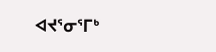ᐊᔪᕐᓂᕐᒥᒃ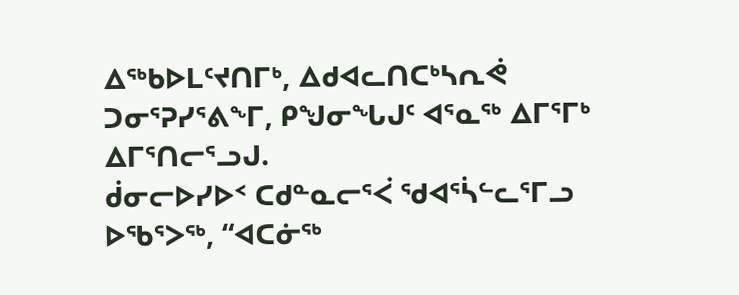ᐃᖅᑲᐅᒪᑦᔪᑎᒥᒃ, ᐃᑯᐊᓚᑎᑕᒃᓴᕆᕚ ᑐᓂᕐᕈᓯᕐᕕᖕᒥ, ᑭᖑᓂᖓᒍᑦ ᐊᕐᓇᖅ ᐃᒥᕐᒥᒃ ᐃᒥᕐᑎᓕᕐᓗᒍ.
ᑰᓂᓕᐅᓯᐅᑉ ᑕᑯᓐᓇᓕᕐᐹ ᖁᐊᕐᓵᓪᓚᕐᒥᓗ ᐅᖃᕐᐳᖅ, “ᐊᑕᓃᖅ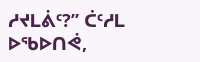ᓱᔪᒪᕖᑦ?” ᑖᑦᓱᒪ ᐅᖃᐅᑎᕚ,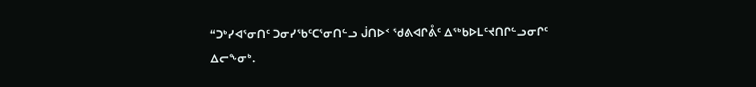“ᑐᒃᓯᐊᕐᓂᑎᑦ ᑐᓂᓯᖃᑦᑕᕐᓂᑎᓪᓗ ᒎᑎᐅᑉ ᖁᕕᐊᒋᕔᑦ ᐃᖅᑲᐅᒪᑦᔪᑎᒋᓪᓗᓂᒋᑦ ᐃᓕᖕᓂᒃ.